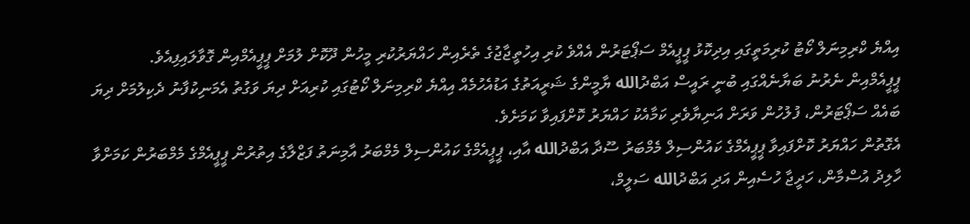އިއްޔެ ކްރިމިނަލް ކޯޓު ކުރިމަތީގައި އިދިކޮޅު ޕީޕީއެމް ސަޕޯޓަރުން އެއްވެ ކުރި އިހުތީޖާޖުގެ ތެރެއިން ހައްޔަރުކުރި މީހުން ދޫކޮށް ލުމަށް ޕީޕީއެމްއިން ގޮވާލައިފިއެވެ.
ޕީޕީއެމްއިން ނެރުނު ބަޔާނެއްގައި ބުނީ ރައީސް އަބްދުالله ޔާމީންގެ ޝަރީއަތުގެ އަޑުއެހުމެއް އިއްޔެ ކްރިމިނަލް ކޯޓުގައި ކުރިއަށް ދިޔަ ވަގުތު އެމަނިކުފާނު ދެކިލުމަށް ދިޔަ ބައެއް ސަޕޯޓަރުން، ފުލުހުން ވަރަށް އަނިޔާވެރި ކަމާއެކު ހައްޔަރު ކޮށްފައިވާ ކަމަށެވެ.
އެގޮތުން ހައްޔަރު ކޮށްފައިވާ ޕީޕީއެމްގެ ކައުންސިލް މެމްބަރު ސޫދާ އަބްދުالله އާއި، ޕީޕީއެމްގެ ކައުންސިލް މެމްބަރު އާމިނަތު ފަޒްލާގެ އިތުރުން ޕީޕީއެމްގެ މެމްބަރުން ކަމަށްވާ ހާލިދު އުސްމާން، ހަދީޖާ ހުސެއިން އަދި އަބްދުالله ސަލީމް،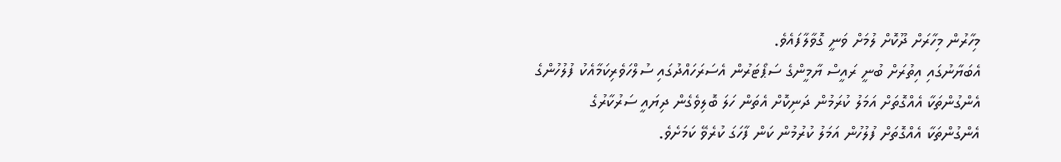މިހާރުން މިހާރަށް ދޫކޮށް ލުމަށް ވަނީ ގޮވާލާފައެވެ.
އެބަޔާނުގައި އިތުރަށް ބުނީ ރައީސް ޔާމީންގެ ސަޕޯޓަރުން އެސަރަހައްދުގައި ސުލްހަވެރިކަމާއެކު ފުލުހުންގެ އެންގުންތަކާ އެއްގޮތަށް އަމަލު ކުރަމުން ދަނިކޮށް އެތަން ހަލަ ބޮލިވެގެން ދިޔައީ ސަރުކާރުގެ އެންގުންތަކާ އެއްގޮތަށް ފުލުހުން އަމަލު ކުރުމުން ކަން ފާހަގަ ކުރެވޭ ކަމަށެވެ.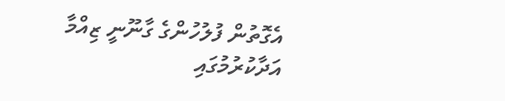އެގޮތުން ފުލުހުންގެ ގާނޫނީ ޒިއްމާ އަދާކުރުމުގައި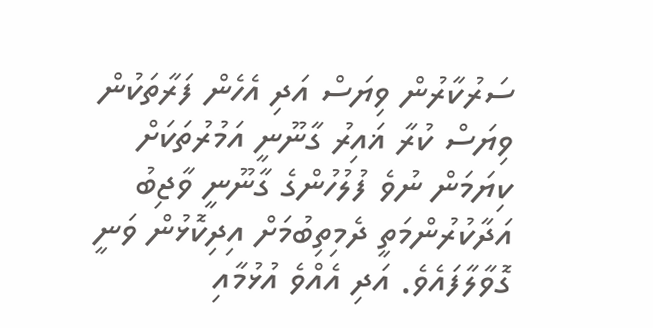ސަރުކާރުން ވިޔަސް އަދި އެހެން ފަރާތަކުން ވިޔަސް ކުރާ ޣައިރު ގާނޫނީ އަމުރުތަކަށް ކިޔަމަން ނުވެ ފުލުހުންގެ ގާނޫނީ ވާޖިބު އަދާކުރުންމަތީ ދެމިތިބުމަށް އިދިކޮޅުން ވަނީ ގޮވާލާފައެވެ. އަދި އެއްވެ އުޅުމާއި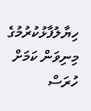ހިޔާލުފާޅުކުރުމުގެ މިނިވަން ކަމަށް ހުރަސް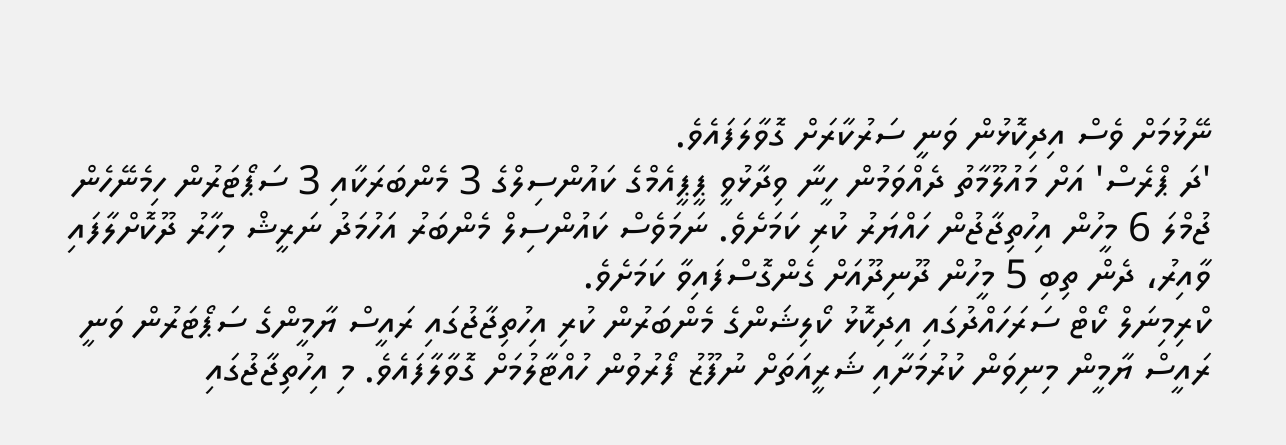ނޭޅުމަށް ވެސް އިދިކޮޅުން ވަނީ ސަރުކާރަށް ގޮވާލަފައެވެ.
'ދަ ޕްރެސް' އަށް މައުލޫމާތު ދެއްވަމުން ހީނާ ވިދާޅުވީ ޕީޕީއެމްގެ ކައުންސިލްގެ 3 މެންބަރަކާއި 3 ސަޕޯޓަރުން ހިމެނޭހެން ޖުމްލަ 6 މީހުން އިހުތިޖާޖުން ހައްޔަރު ކުރި ކަމަށެވެ. ނަމަވެސް ކައުންސިލް މެންބަރު އަހުމަދު ނަރީޝް މިހާރު ދޫކޮށްލާފައި ވާއިރު، ދެން ތިބި 5 މީހުން ދޫނިދޫއަށް ގެންގޮސްފައިވާ ކަމަށެވެ.
ކްރިމިނަލް ކޯޓް ސަރަހައްދުގައި އިދިކޮޅު ކޯލިޝަންގެ މެންބަރުން ކުރި އިހުތިޖާޖުގައި ރައީސް ޔާމީންގެ ސަޕޯޓަރުން ވަނީ ރައީސް ޔާމީން މިނިވަން ކުރުމަށާއި ޝަރީއަތަށް ނުފޫޒު ފޯރުވުން ހުއްޓާލުމަށް ގޮވާލާފައެވެ. މި އިހުތިޖާޖުގައި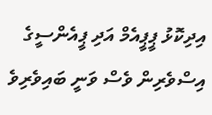އިދިކޮޅު ޕީޕީއެމް އަދި ޕީއެންސީގެ އިސްވެރިން ވެސް ވަނީ ބައިވެރިވެ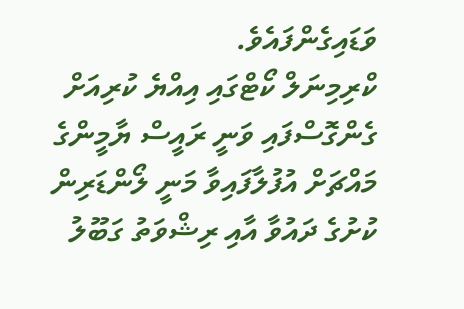ވަޑައިގެންފައެވެ.
ކްރިމިނަލް ކޯޓްގައި އިއްޔެ ކުރިއަށް ގެންގޮސްފައި ވަނީ ރައީސް ޔާމީންގެ މައްޗަށް އުފުލާފައިވާ މަނީ ލޯންޑަރިން ކުށުގެ ދައުވާ އާއި ރިޝްވަތު ގަބޫލު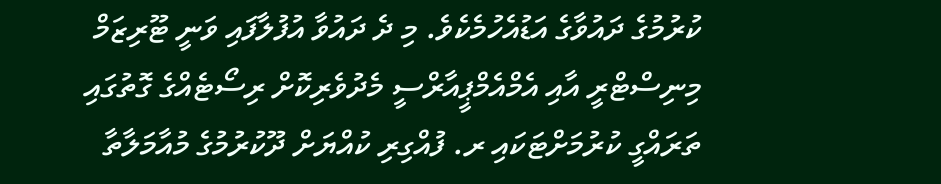ކުރުމުގެ ދައުވާގެ އަޑުއެހުމެކެވެ. މި ދެ ދައުވާ އުފުލާފައި ވަނީ ޓޫރިޒަމް މިނިސްޓްރީ އާއި އެމްއެމްޕީއާރްސީ މެދުވެރިކޮށް ރިސޯޓެއްގެ ގޮތުގައި ތަރައްގީ ކުރުމަށްޓަކައި ރ. ފުއްގިރި ކުއްޔަށް ދޫކުރުމުގެ މުއާމަލާތާ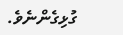ގުޅިގެންނެވެ.